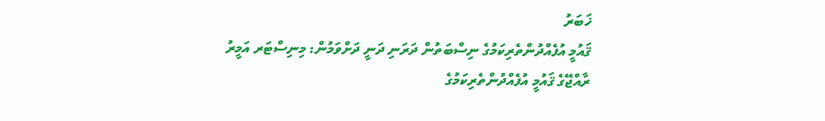ޚަބަރު
ޤައުމީ އުފެއްދުންތެރިކަމުގެ ނިސްބަތުން ދަރަނި ދަނީ ދަށްވަމުން: މިނިސްޓަރ އަމީރު
ރާއްޖޭގެ ޤައުމީ އުފެއްދުންތެރިކަމުގެ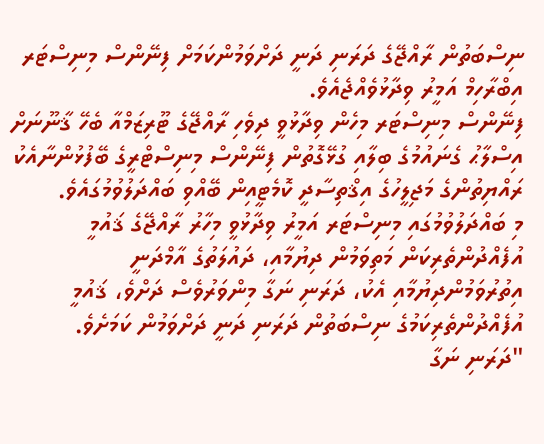ނިސްބަތުން ރާއްޖޭގެ ދަރަނި ދަނީ ދަށްވަމުންކަމަށް ފިނޭންސް މިނިސްޓަރ އިބްރާހިމް އަމީރު ވިދާޅުވެއްޖެއެވެ.
ފިނޭންސް މިނިސްޓަރ މިހެން ވިދާޅުވީ ދިވެހި ރާއްޖޭގެ ޓޫރިޒަމްއާ ބެހޭ ޤާނޫނަށް އިސްލާޙު ގެނައުމުގެ ބިލާއި ގުޅޭގޮތުން ފިނޭންސް މިނިސްޓްރީގެ ބޭފުޅުންނާއެކު ރައްޔިތުންގެ މަޖިލީހުގެ އިޤްތިސާދީ ކޮމެޓީއިން ބޭއްވި ބައްދަލުވުމުގައެވެ.
މި ބައްދަލުވުމުގައި މިނިސްޓަރ އަމީރު ވިދާޅުވީ މިހާރު ރާއްޖޭގެ ޤައުމީ އުފެއްދުންތެރިކަން މަތިވަމުން ދިޔުމާއި، ދައުލަތުގެ އާމްދަނީ އިތުރުވަމުންދިޔުމާއި އެކު، ދަރަނި ނަގާ މިންވަރުވެސް ދަށްވެ، ޤައުމީ އުފެއްދުންތެރިކަމުގެ ނިސްބަތުން ދަރަނި ދަނީ ދަށްވަމުން ކަމަށެވެ.
"ދަރަނި ނަގާ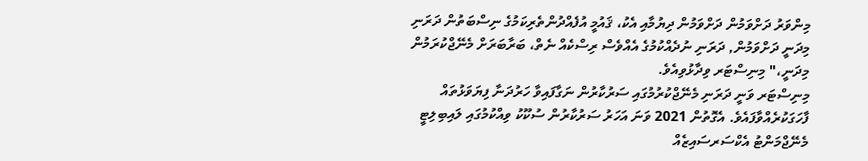މިންވަރު ދަށްވަމުން ދަށްވަމުން ދިޔުމާއި އެކު، ޤައުމީ އުފެއްދުންތެރިކަމުގެ ނިސްބަތުން ދަރަނި މިދަނީ ދަށްވަމުން, ދަރަނި ނުދެއްކުމުގެ އެއްވެސް ރިސްކެއް ނެތް، ބަރާބަރަށް މެނޭޖްކުރަމުން މިދަނީ،" މިނިސްޓަރ ވިދާޅުވިއެވެ.
މިނިސްޓަރ ވަނީ ދަރަނި މެނޭޖްކުރުމުގައި ސަރުކާރުން ނަގާފައިވާ ހަރުދަނާ ފިޔަވަޅުތައް ފާހަގަކުރެއްވާފައެވެ. އެގޮތުން 2021 ވަނަ އަހަރު ސަރުކާރުން ސުކޫކު ވިއްކުމުގައި ލައިބިލިޓީ މެނޭޖްމަންޓު އެކްސަރސައިޒެއް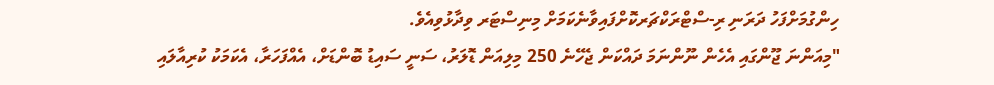ހިންގުމަށްފަހު ދަރަނި ރި-ސްޓްރަކްޗަރކޮށްފައިވާނެކަމަށް މިނިސްޓަރ ވިދާޅުވިއެވެ.
"މިއަންނަ ޖޫންގައި އެހެން ނޫންނަމަ ދައްކަން ޖެހޭނެ 250 މިލިއަން ޑޮލަރު، ސަނީ ސައިޑު ބޮންޑަށް، އެއްފަހަރާ، އެކަމަކު ކުރިއާލައި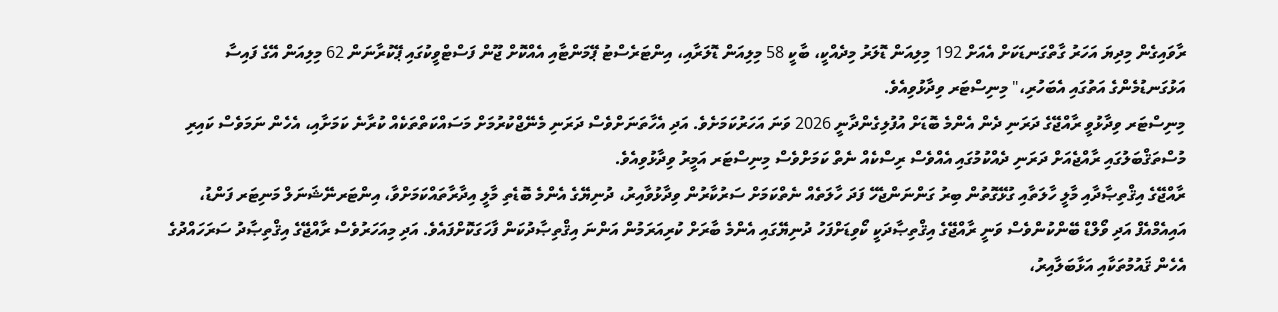ރާވައިގެން މިދިޔަ އަހަރު ގާތްގަނޑަކަށް އެއަށް 192 މިލިއަން ޑޮލަރު މިދެއްކީ، ބާކީ 58 މިލިއަން ޑޮލަރާއި، އިންޓަރެސްޓު ޕޭމަންޓާއި އެއްކޮށް ޖޫން ފަސްޓްވީކުގައި ޕޭކުރާނަން 62 މިލިއަން އޭގެ ފައިސާ އަޅުގަނޑުމެންގެ އަތުގައި އެބަހުރި،" މިނިސްޓަރ ވިދާޅުވިއެވެ.
މިނިސްޓަރ ވިދާޅުވީ ރާއްޖޭގެ ދަރަނި ދެން އެންމެ ބޮޑަށް އުފުލިގެންދާނީ 2026 ވަނަ އަހަރުކަމަށެވެ. އަދި އެހާތަނަށްވެސް ދަރަނި މެނޭޖްކުރުމަށް މަސައްކަތްތަކެއް ކުރާނެ ކަމަށާއި، އެހެން ނަމަވެސް ކައިރި މުސްތަޤްބަލުގައި ރާއްޖެއަށް ދަރަނި ދެއްކުމުގައި އެއްވެސް ރިސްކެއް ނެތް ކަމަށްވެސް މިނިސްޓަރ އަމީރު ވިދާޅުވިއެވެ.
ރާއްޖޭގެ އިޤްތިޞާދާއި މާލީ ހާލަތާއި ގުޅޭގޮތުން ބިރު ގަންނަންޖެހޭ ފަދަ ހާލަތެއް ނެތްކަމަށް ސަރުކާރުން ވިދާޅުވާއިރު، ދުނިޔޭގެ އެންމެ ބޮޑެތި މާލީ އިދާރާތައްކަމަށްވާ، އިންޓަރނޭޝަނަލް މަނިޓަރ ފަންޑު، އައިއެމްއެފް އަދި ވޯލްޑް ބޭންކުންވެސް ވަނީ ރާއްޖޭގެ އިޤްތިޞާދަކީ ކޯވިޑަށްފަހު ދުނިޔޭގައި އެންމެ ބާރަށް ކުރިއަރަމުން އަންނަ އިޤްތިޞާދުކަން ފާހަގަކޮށްފައެވެ. އަދި މިއަހަރުވެސް ރާއްޖޭގެ އިޤްތިޞާދު ސަރަހައްދުގެ އެހެން ޤައުމުތަކާއި އަޅާބަލާއިރު،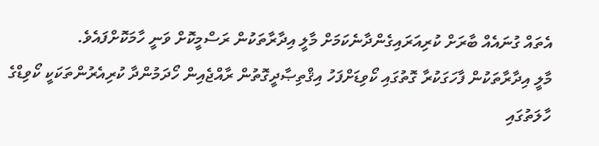އެތައް ގުނައެއް ބާރަށް ކުރިއަރައިގެންދާނެކަމަށް މާލީ އިދާރާތަކުން ރަސްމީކޮށް ވަނީ ހާމަކޮށްފައެވެ.
މާލީ އިދާރާތަކުން ފާހަގަކުރާ ގޮތުގައި ކޯވިޑަށްފަހު އިޤްތިޞާދީގޮތުން ރާއްޖެއިން ހޯދަމުންދާ ކުރިއެރުންތަކަކީ ކޯވިޑްގެ ހާލަތުގައި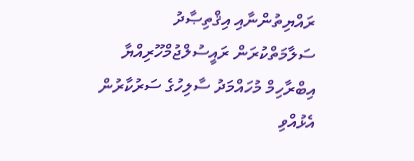ރައްޔިތުންނާއި އިޤްތިޞާދު ސަލާމަތްކުރަން ރައީސުލްޖުމްހޫރިއްޔާ އިބްރާހިމް މުހައްމަދު ސާލިހުގެ ސަރުކާރުން އެޅުއްވި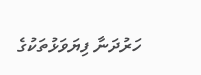ހަރުދަނާ ފިޔަވަޅުތަކުގެ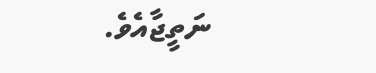ނަތީޖާއެވެ.